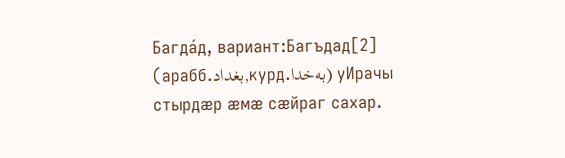Багда́д, вариант:Багъдад[2] (арабб.بغداد,курд.بەخدا) уИрачы стырдæр æмæ сæйраг сахар.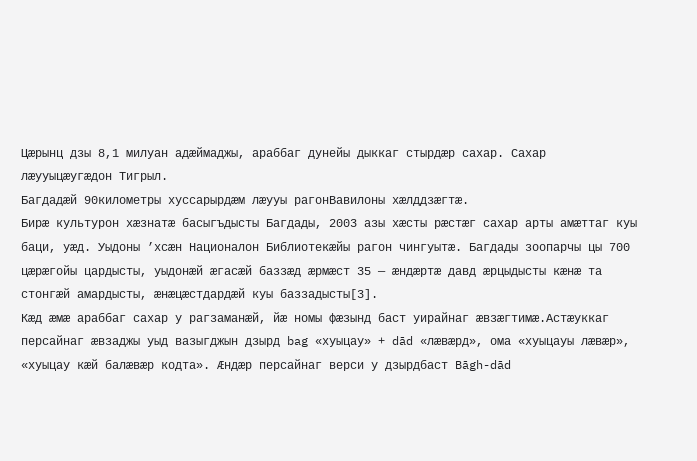Цæрынц дзы 8,1 милуан адæймаджы, араббаг дунейы дыккаг стырдæр сахар. Сахар лæууыцæугæдон Тигрыл.
Багдадæй 90километры хуссарырдæм лæууы рагонВавилоны хæлддзæгтæ.
Бирæ культурон хæзнатæ басыгъдысты Багдады, 2003 азы хæсты рæстæг сахар арты амæттаг куы баци, уæд. Уыдоны ’хсæн Националон Библиотекæйы рагон чингуытæ. Багдады зоопарчы цы 700 цæрæгойы цардысты, уыдонæй æгасæй баззæд æрмæст 35 — æндæртæ давд æрцыдысты кæнæ та стонгæй амардысты, æнæцæстдардæй куы баззадысты[3].
Кæд æмæ араббаг сахар у рагзаманæй, йæ номы фæзынд баст уирайнаг æвзæгтимæ.Астæуккаг персайнаг æвзаджы уыд вазыгджын дзырд bag «хуыцау» + dād «лæвæрд», ома «хуыцауы лæвæр», «хуыцау кæй балæвæр кодта». Æндæр персайнаг верси у дзырдбаст Bāgh-dād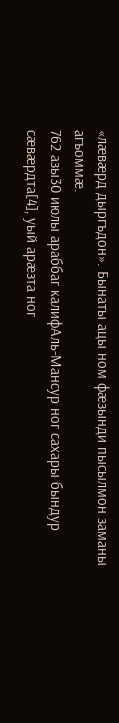«лæвæрд дыргъдон». Бынаты ацы ном фæзынди пысылмон заманы агъоммæ.
762 азы30 июлы араббаг калифАль-Мансур ног сахары бындур сæвæрдта[4], уый арæзта ног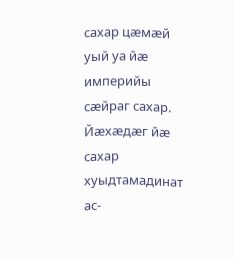сахар цæмæй уый уа йæ империйы сæйраг сахар. Йæхæдæг йæ сахар хуыдтамадинат ас-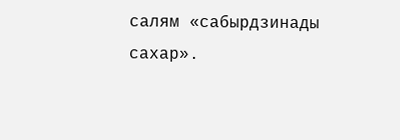салям «сабырдзинады сахар».